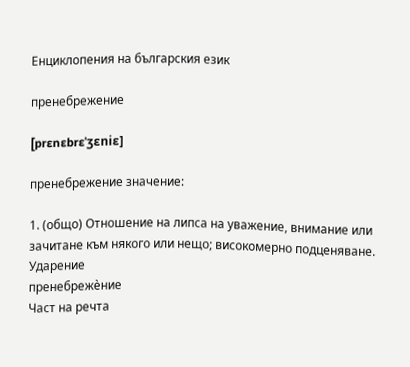Енциклопения на българския език

пренебрежение

[prɛnɛbrɛˈʒɛniɛ]

пренебрежение значение:

1. (общо) Отношение на липса на уважение, внимание или зачитане към някого или нещо; високомерно подценяване.
Ударение
пренебрежѐние
Част на речта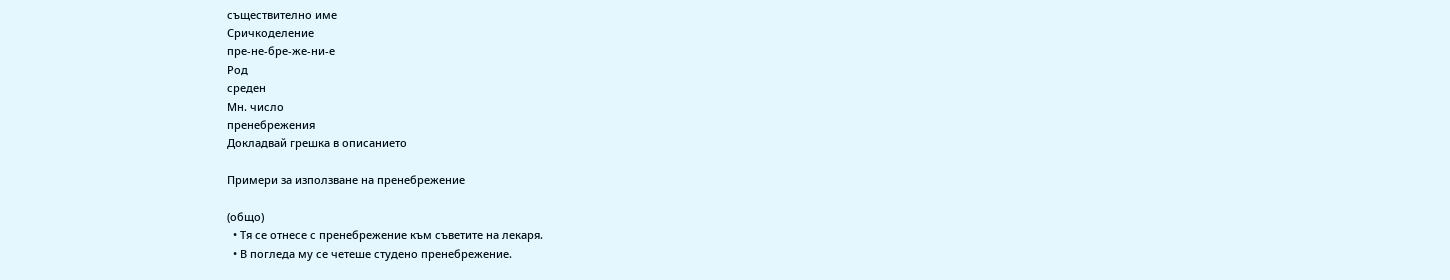съществително име
Сричкоделение
пре-не-бре-же-ни-е
Род
среден
Мн. число
пренебрежения
Докладвай грешка в описанието

Примери за използване на пренебрежение

(общо)
  • Тя се отнесе с пренебрежение към съветите на лекаря.
  • В погледа му се четеше студено пренебрежение.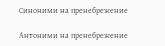Синоними на пренебрежение

Антоними на пренебрежение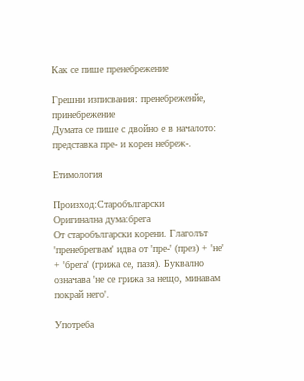Как се пише пренебрежение

Грешни изписвания: пренебреженйе, принебрежение
Думата се пише с двойно е в началото: представка пре- и корен небреж-.

Етимология

Произход:Старобългарски
Оригинална дума:брега
От старобългарски корени. Глаголът 'пренебрегвам' идва от 'пре-' (през) + 'не' + 'брега' (грижа се, пазя). Буквално означава 'не се грижа за нещо, минавам покрай него'.

Употреба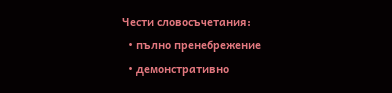Чести словосъчетания:
  • пълно пренебрежение
  • демонстративно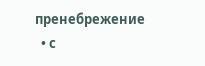пренебрежение
  • с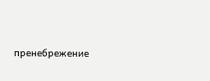пренебрежение